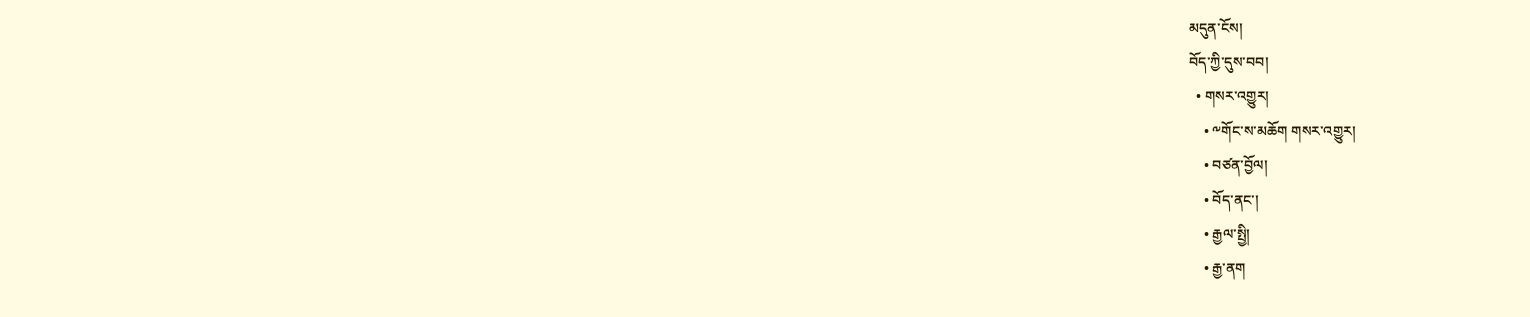མདུན་ངོས།
བོད་ཀྱི་དུས་བབ།
  • གསར་འགྱུར།
    • ༸གོང་ས་མཆོག གསར་འགྱུར།
    • བཙན་བྱོལ།
    • བོད་ནང་།
    • རྒྱལ་སྤྱི།
    • རྒྱ་ནག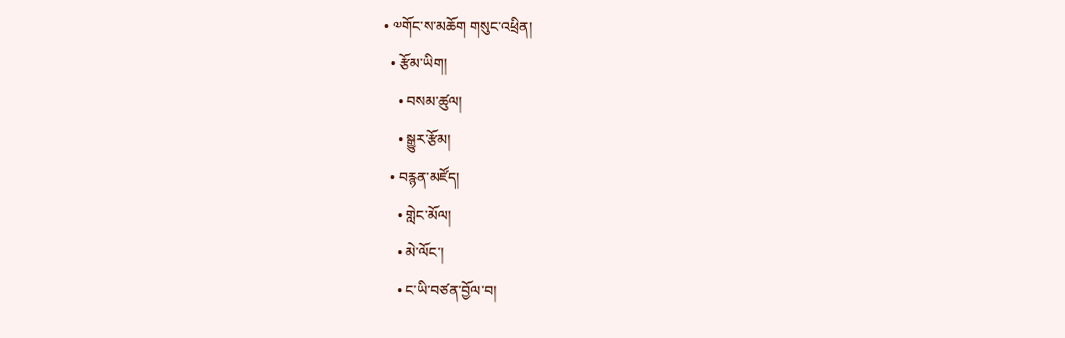• ༧གོང་ས་མཆོག གསུང་འཕྲིན།
  • རྩོམ་ཡིག།
    • བསམ་ཚུལ།
    • སྒྱུར་རྩོམ།
  • བརྙན་མཛོད།
    • གླེང་མོལ།
    • མེ་ལོང་།
    • ང་ཡི་བཙན་བྱོལ་བ།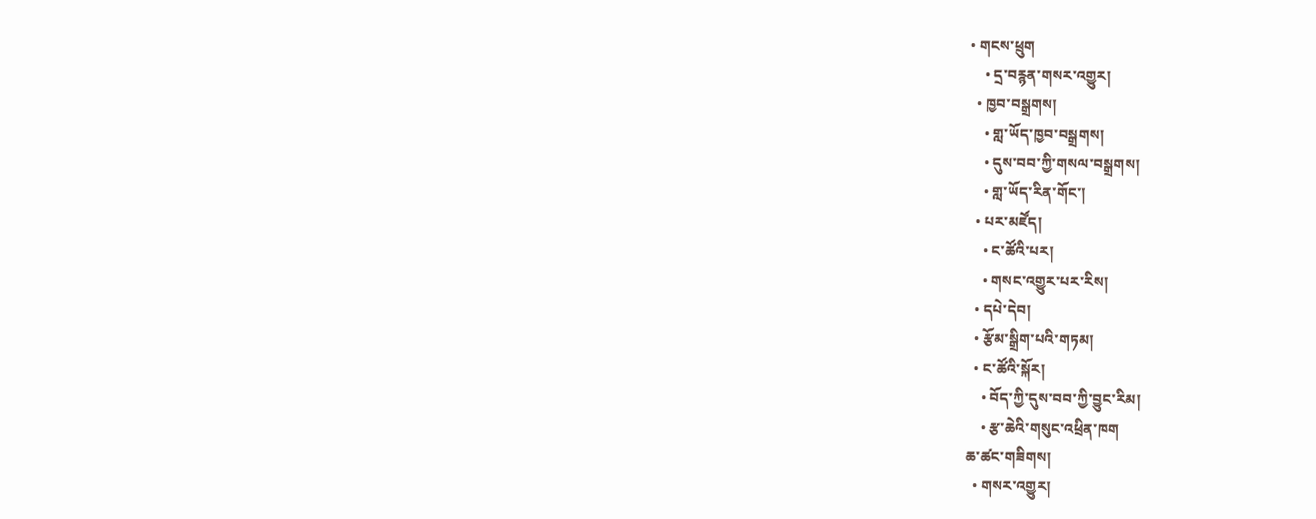• གངས་ཕྲུག
    • དྲ་བརྙན་གསར་འགྱུར།
  • ཁྱབ་བསྒྲགས།
    • གླ་ཡོད་ཁྱབ་བསྒྲགས།
    • དུས་བབ་ཀྱི་གསལ་བསྒྲགས།
    • གླ་ཡོད་རིན་གོང་།
  • པར་མཛོད།
    • ང་ཚོའི་པར།
    • གསང་འགྱུར་པར་རིས།
  • དཔེ་དེབ།
  • རྩོམ་སྒྲིག་པའི་གཏམ།
  • ང་ཚོའི་སྐོར།
    • བོད་ཀྱི་དུས་བབ་ཀྱི་བྱུང་རིམ།
    • རྩ་ཆེའི་གསུང་འཕྲིན་ཁག
ཆ་ཚང་གཟིགས།
  • གསར་འགྱུར།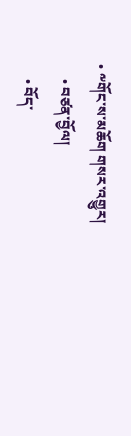• ༸གོང་ས་མཆོག གསར་འགྱུར།
    • བཙན་བྱོལ།
    • བོད་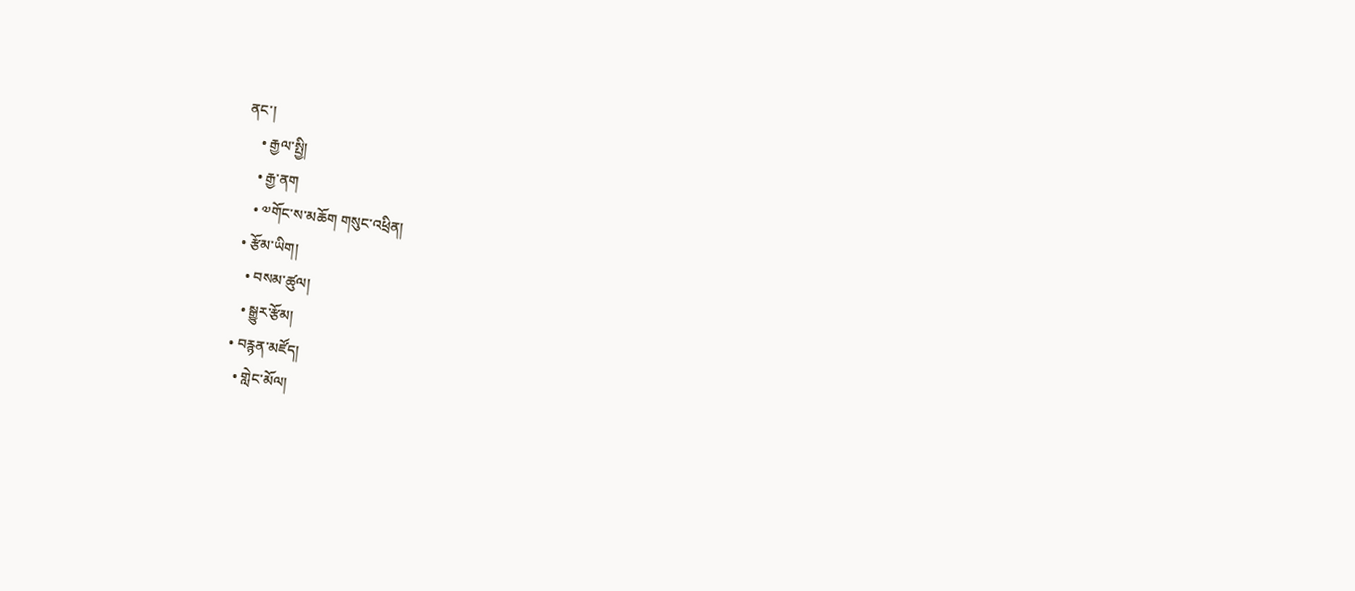ནང་།
    • རྒྱལ་སྤྱི།
    • རྒྱ་ནག
    • ༧གོང་ས་མཆོག གསུང་འཕྲིན།
  • རྩོམ་ཡིག།
    • བསམ་ཚུལ།
    • སྒྱུར་རྩོམ།
  • བརྙན་མཛོད།
    • གླེང་མོལ།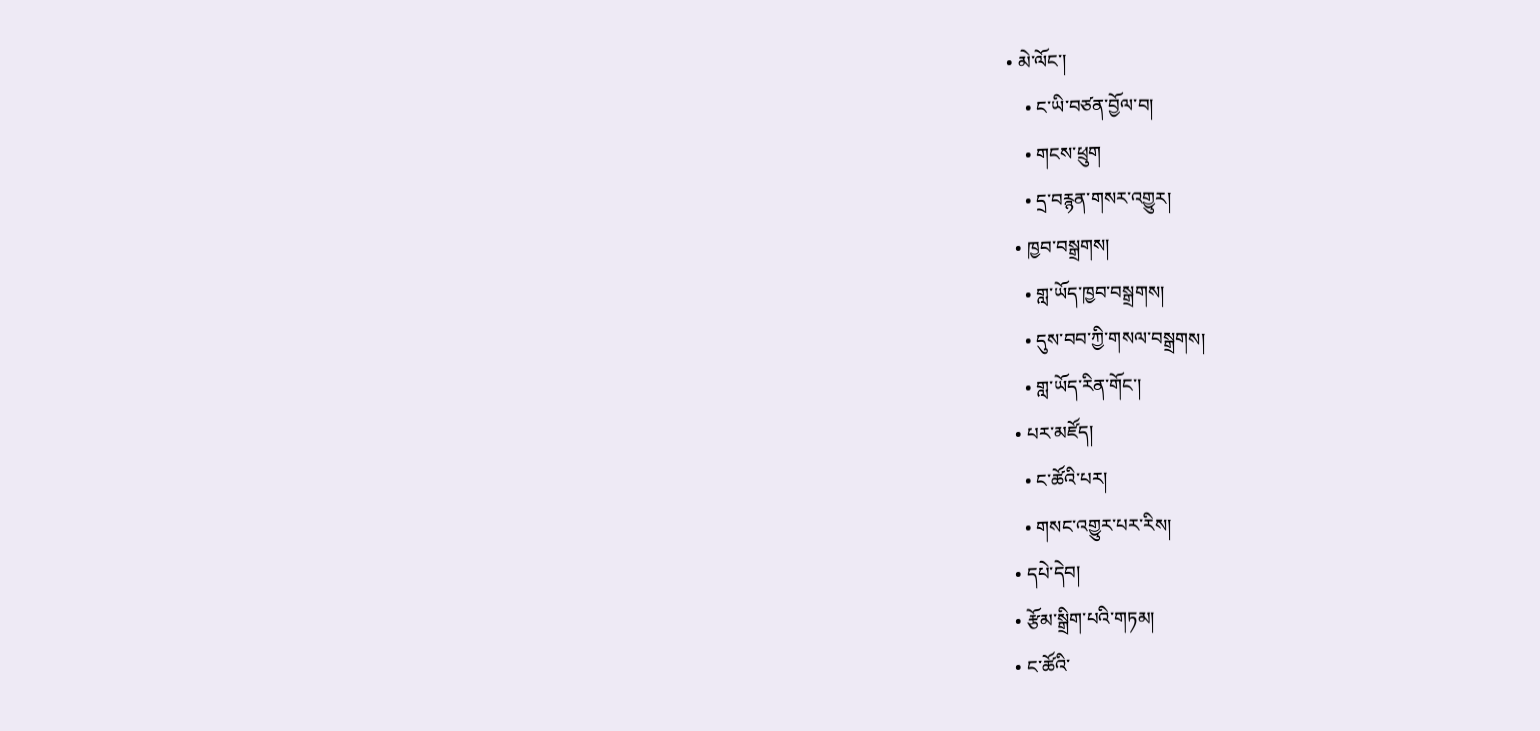• མེ་ལོང་།
    • ང་ཡི་བཙན་བྱོལ་བ།
    • གངས་ཕྲུག
    • དྲ་བརྙན་གསར་འགྱུར།
  • ཁྱབ་བསྒྲགས།
    • གླ་ཡོད་ཁྱབ་བསྒྲགས།
    • དུས་བབ་ཀྱི་གསལ་བསྒྲགས།
    • གླ་ཡོད་རིན་གོང་།
  • པར་མཛོད།
    • ང་ཚོའི་པར།
    • གསང་འགྱུར་པར་རིས།
  • དཔེ་དེབ།
  • རྩོམ་སྒྲིག་པའི་གཏམ།
  • ང་ཚོའི་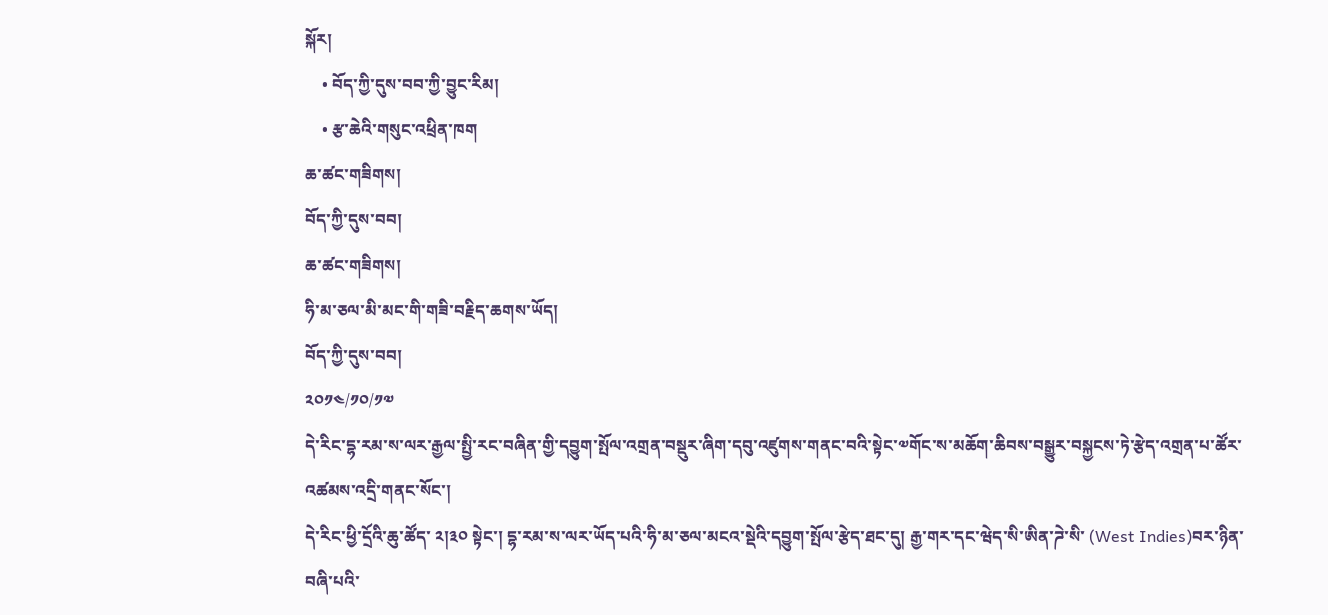སྐོར།
    • བོད་ཀྱི་དུས་བབ་ཀྱི་བྱུང་རིམ།
    • རྩ་ཆེའི་གསུང་འཕྲིན་ཁག
ཆ་ཚང་གཟིགས།
བོད་ཀྱི་དུས་བབ།
ཆ་ཚང་གཟིགས།
ཧི་མ་ཅལ་མི་མང་གི་གཟི་བརྗིད་ཆགས་ཡོད།
བོད་ཀྱི་དུས་བབ།
༢༠༡༤/༡༠/༡༧
དེ་རིང་དྷ་རམ་ས་ལར་རྒྱལ་སྤྱི་རང་བཞིན་གྱི་དབྱུག་སྤོལ་འགྲན་བསྡུར་ཞིག་དབུ་འཛུགས་གནང་བའི་སྟེང་༧གོང་ས་མཆོག་ཆིབས་བསྒྱུར་བསྐྱངས་ཏེ་རྩེད་འགྲན་པ་ཚོར་འཚམས་འདྲི་གནང་སོང་།
དེ་རིང་ཕྱི་དྲོའི་ཆུ་ཚོད་ ༢།༣༠ སྟེང་། དྷ་རམ་ས་ལར་ཡོད་པའི་ཧི་མ་ཅལ་མངའ་སྡེའི་དབྱུག་སྤོལ་རྩེད་ཐང་དུ། རྒྱ་གར་དང་ཝེད་སི་ཨིན་ཌེ་སི་ (West Indies)བར་ཉིན་བཞི་པའི་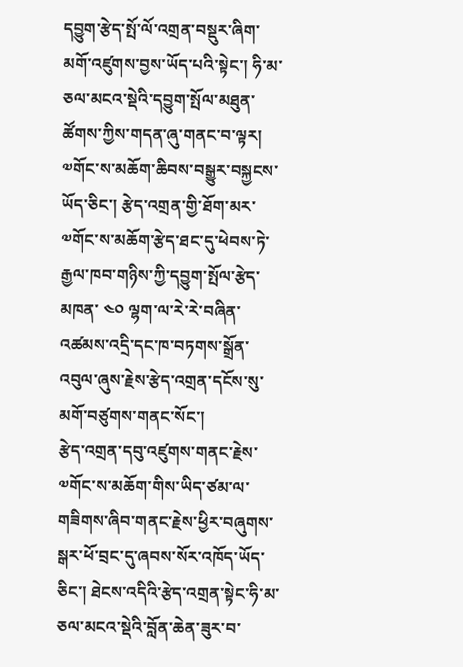དབྱུག་རྩེད་སྤོ་ལོ་འགྲན་བསྡུར་ཞིག་མགོ་འཛུགས་བྱས་ཡོད་པའི་སྟེང་། ཧི་མ་ཅལ་མངའ་སྡེའི་དབྱུག་སྤོལ་མཐུན་ཚོགས་ཀྱིས་གདན་ཞུ་གནང་བ་ལྟར། ༧གོང་ས་མཆོག་ཆིབས་བསྒྱུར་བསྐྱངས་ཡོད་ཅིང་། རྩེད་འགྲན་གྱི་ཐོག་མར་༧གོང་ས་མཆོག་རྩེད་ཐང་དུ་ཕེབས་ཏེ་རྒྱལ་ཁབ་གཉིས་ཀྱི་དབྱུག་སྤོལ་རྩེད་མཁན་ ༤༠ ལྷག་ལ་རེ་རེ་བཞིན་འཚམས་འདྲི་དང་ཁ་བཏགས་སྒྲོན་འབུལ་ཞུས་རྗེས་རྩེད་འགྲན་དངོས་སུ་མགོ་བཙུགས་གནང་སོང་།
རྩེད་འགྲན་དབུ་འཛུགས་གནང་རྗེས་༧གོང་ས་མཆོག་གིས་ཡིད་ཙམ་ལ་གཟིགས་ཞིབ་གནང་རྗེས་ཕྱིར་བཞུགས་སྒར་ཕོ་བྲང་དུ་ཞབས་སོར་འཁོད་ཡོད་ཅིང་། ཐེངས་འདིའི་རྩེད་འགྲན་སྟེང་ཧི་མ་ཅལ་མངའ་སྡེའི་བློན་ཆེན་ཟུར་བ་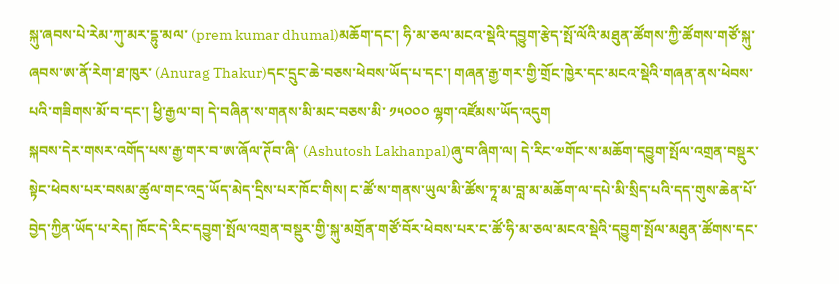སྐུ་ཞབས་པེ་རེམ་ཀུ་མར་དྷུ་མལ་ (prem kumar dhumal)མཆོག་དང་། ཧི་མ་ཅལ་མངའ་སྡེའི་དབྱུག་རྩེད་སྤོ་ལོའི་མཐུན་ཚོགས་ཀྱི་ཚོགས་གཙོ་སྐུ་ཞབས་ཨ་ནོ་རེག་ཐ་ཁུར་ (Anurag Thakur)དང་དྲུང་ཆེ་བཅས་ཕེབས་ཡོད་པ་དང་། གཞན་རྒྱ་གར་གྱི་གྲོང་ཁྱེར་དང་མངའ་སྡེའི་གཞན་ནས་ཕེབས་པའི་གཟིགས་མོ་བ་དང་། ཕྱི་རྒྱལ་བ། དེ་བཞིན་ས་གནས་མི་མང་བཅས་མི་ ༡༥༠༠༠ ལྷག་འཛོམས་ཡོད་འདུག
སྐབས་དེར་གསར་འགོད་པས་རྒྱ་གར་བ་ཨ་ཞོལ་ཊོབ་ཞི་ (Ashutosh Lakhanpal)ཞུ་བ་ཞིག་ལ། དེ་རིང་༧གོང་ས་མཆོག་དབྱུག་སྤོལ་འགྲན་བསྡུར་སྟེང་ཕེབས་པར་བསམ་ཚུལ་གང་འདྲ་ཡོད་མེད་དྲིས་པར་ཁོང་གིས། ང་ཚོ་ས་གནས་ཡུལ་མི་ཚོས་ཏཱ་མ་བླ་མ་མཆོག་ལ་དཔེ་མི་སྲིད་པའི་དད་གུས་ཆེན་པོ་བྱེད་ཀྱིན་ཡོད་པ་རེད། ཁོང་དེ་རིང་དབྱུག་སྤོལ་འགྲན་བསྡུར་གྱི་སྐུ་མགྲོན་གཙོ་བོར་ཕེབས་པར་ང་ཚོ་ཧི་མ་ཅལ་མངའ་སྡེའི་དབྱུག་སྤོལ་མཐུན་ཚོགས་དང་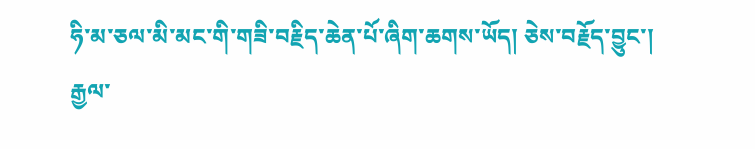ཧི་མ་ཅལ་མི་མང་གི་གཟི་བརྗིད་ཆེན་པོ་ཞིག་ཆགས་ཡོད། ཅེས་བརྗོད་བྱུང་།
རྒྱལ་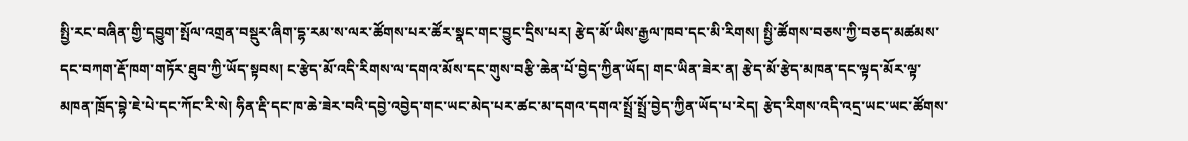སྤྱི་རང་བཞིན་གྱི་དབྱུག་སྤོལ་འགྲན་བསྡུར་ཞིག་དྷ་རམ་ས་ལར་ཚོགས་པར་ཚོར་སྣང་གང་བྱུང་དྲིས་པར། རྩེད་མོ་ཡིས་རྒྱལ་ཁབ་དང་མི་རིགས། སྤྱི་ཚོགས་བཅས་ཀྱི་བཅད་མཚམས་དང་བཀག་རྡོ་ཁག་གཏོར་ཐུབ་ཀྱི་ཡོད་སྟབས། ང་རྩེད་མོ་འདི་རིགས་ལ་དགའ་མོས་དང་གུས་བརྩི་ཆེན་པོ་བྱེད་ཀྱིན་ཡོད། གང་ཡིན་ཟེར་ན། རྩེད་མོ་རྩེད་མཁན་དང་ལྟད་མོར་ལྟ་མཁན་ཁྲོད་བྷེ་ཇེ་པེ་དང་ཀོང་རི་སེ། ཧིན་རྡི་དང་ཁ་ཆེ་ཟེར་བའི་དབྱེ་འབྱེད་གང་ཡང་མེད་པར་ཚང་མ་དགའ་དགའ་སྤྲོ་སྤྲོ་བྱེད་ཀྱིན་ཡོད་པ་རེད། རྩེད་རིགས་འདི་འདྲ་ཡང་ཡང་ཚོགས་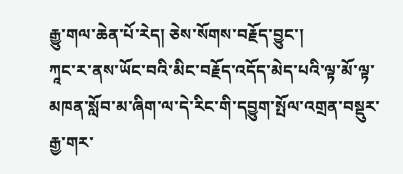རྒྱུ་གལ་ཆེན་པོ་རེད། ཅེས་སོགས་བརྗོད་བྱུང་།
ཀཱང་ར་ནས་ཡོང་བའི་མིང་བརྗོད་འདོད་མེད་པའི་ལྟ་མོ་ལྟ་མཁན་སློབ་མ་ཞིག་ལ་དེ་རིང་གི་དབྱུག་སྤོལ་འགྲན་བསྡུར་རྒྱ་གར་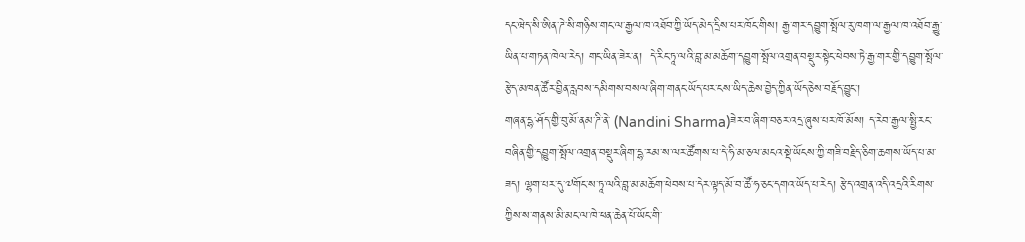དང་ཝེད་སི་ཨིན་ཌེ་སི་གཉིས་གང་ལ་རྒྱལ་ཁ་འཐོབ་ཀྱི་ཡོད་མེད་དྲིས་པར་ཁོང་གིས། རྒྱ་གར་དབྱུག་སྤོལ་རུ་ཁག་ལ་རྒྱལ་ཁ་འཐོབ་རྒྱུ་ཡིན་པ་གཏན་ཁེལ་རེད། གང་ཡིན་ཟེར་ན།  དེ་རིང་ཏཱ་ལའི་བླ་མ་མཆོག་དབྱུག་སྤོལ་འགྲན་བསྡུར་སྟེང་ཕེབས་ཏེ་རྒྱ་གར་གྱི་དབྱུག་སྤོལ་རྩེད་མཁན་ཚོར་བྱིན་རླབས་དམིགས་བསལ་ཞིག་གནང་ཡོད་པར་ངས་ཡིད་ཆེས་བྱེད་ཀྱིན་ཡོད་ཅེས་བརྗོད་བྱུང་།
གཞན་དྷ་ཤོད་གྱི་བུ་མོ་ནམ་ཌི་ནེ་ (Nandini Sharma)ཟེར་བ་ཞིག་བཅར་འདྲ་ཞུས་པར་ཁོ་མོས། ད་རེབ་རྒྱལ་སྤྱི་རང་བཞིན་གྱི་དབྱུག་སྤོལ་འགྲན་བསྡུར་ཞིག་དྷ་རམ་ས་ལར་ཚོགས་པ་དེ་ཧི་མ་ཅལ་མངའ་སྡེ་ཡོངས་ཀྱི་གཟི་བརྗིད་ཅིག་ཆགས་ཡོད་པ་མ་ཟད། ལྷག་པར་དུ་༧གོང་ས་ཏཱ་ལའི་བླ་མ་མཆོག་ཕེབས་པ་དེར་ལྟད་མོ་བ་ཚོ་ཧ་ཅང་དགའ་ཡོད་པ་རེད། རྩེད་འགྲན་འདི་འདྲའི་རིགས་ཀྱིས་ས་གནས་མི་མང་ལ་ཁེ་ཕན་ཆེན་པོ་ཡོང་གི་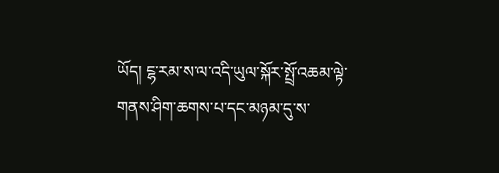ཡོད། ངྷ་རམ་ས་ལ་འདི་ཡུལ་སྐོར་སྤྲོ་འཆམ་ལྟེ་གནས་ཤིག་ཆགས་པ་དང་མཉམ་དུ་ས་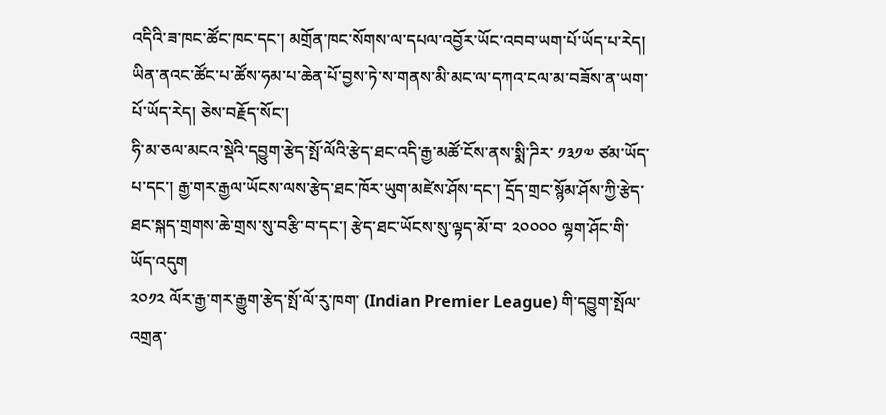འདིའི་ཟ་ཁང་ཚོང་ཁང་དང་། མགྲོན་ཁང་སོགས་ལ་དཔལ་འབྱོར་ཡོང་འབབ་ཡག་པོ་ཡོད་པ་རེད། ཡིན་ནའང་ཚོང་པ་ཚོས་ཧམ་པ་ཆེན་པོ་བྱས་ཏེ་ས་གནས་མི་མང་ལ་དཀའ་ངལ་མ་བཟོས་ན་ཡག་པོ་ཡོད་རེད། ཅེས་བརྗོད་སོང་།
ཧི་མ་ཅལ་མངའ་སྡེའི་དབྱུག་རྩེད་སྤོ་ལོའི་རྩེད་ཐང་འདི་རྒྱ་མཚོ་ངོས་ནས་སྨི་ཌིར་ ༡༣༡༧ ཙམ་ཡོད་པ་དང་། རྒྱ་གར་རྒྱལ་ཡོངས་ལས་རྩེད་ཐང་ཁོར་ཡུག་མཛེས་ཤོས་དང་། དྲོད་གྲང་སྙོམ་ཤོས་ཀྱི་རྩེད་ཐང་སྐད་གྲགས་ཆེ་གྲས་སུ་བརྩི་བ་དང་། རྩེད་ཐང་ཡོངས་སུ་ལྟད་མོ་བ་ ༢༠༠༠༠ ལྷག་ཤོང་གི་ཡོད་འདུག
༢༠༡༢ ལོར་རྒྱ་གར་རྒྱུག་རྩེད་སྤོ་ལོ་རུ་ཁག་ (Indian Premier League) གི་དབྱུག་སྤོལ་འགྲན་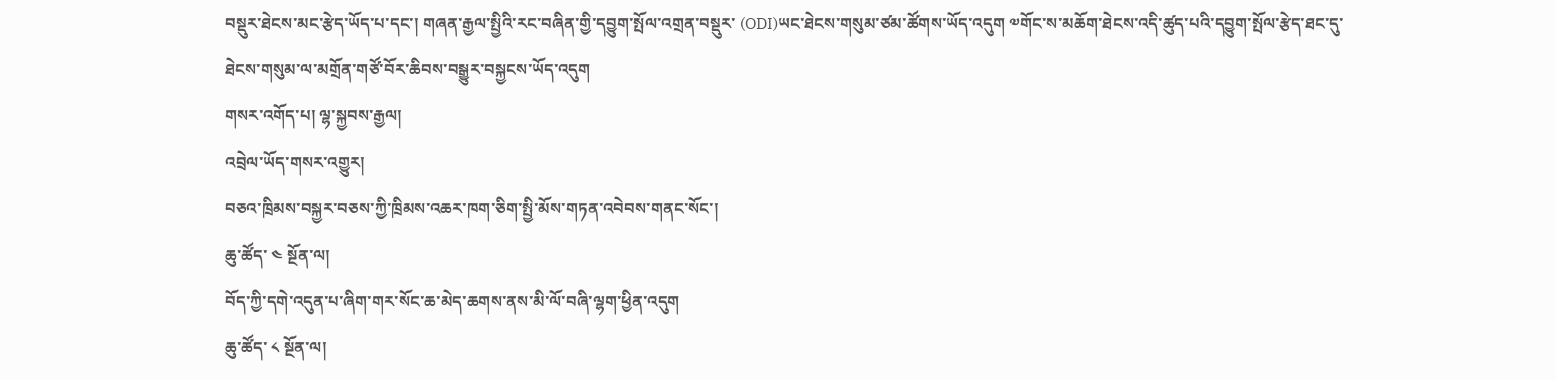བསྡུར་ཐེངས་མང་རྩེད་ཡོད་པ་དང་། གཞན་རྒྱལ་སྤྱིའི་རང་བཞིན་གྱི་དབྱུག་སྤོལ་འགྲན་བསྡུར་ (ODI)ཡང་ཐེངས་གསུམ་ཙམ་ཚོགས་ཡོད་འདུག ༧གོང་ས་མཆོག་ཐེངས་འདི་ཚུད་པའི་དབྱུག་སྤོལ་རྩེད་ཐང་དུ་ཐེངས་གསུམ་ལ་མགྲོན་གཙོ་བོར་ཆིབས་བསྒྱུར་བསྐྱངས་ཡོད་འདུག
གསར་འགོད་པ། ལྷ་སྐྱབས་རྒྱལ།
འབྲེལ་ཡོད་གསར་འགྱུར།
བཅའ་ཁྲིམས་བསྐྱར་བཅས་ཀྱི་ཁྲིམས་འཆར་ཁག་ཅིག་སྤྱི་མོས་གཏན་འབེབས་གནང་སོང་།
ཆུ་ཚོད་ ༤ སྔོན་ལ།
བོད་ཀྱི་དགེ་འདུན་པ་ཞིག་གར་སོང་ཆ་མེད་ཆགས་ནས་མི་ལོ་བཞི་ལྷག་ཕྱིན་འདུག
ཆུ་ཚོད་ ༨ སྔོན་ལ།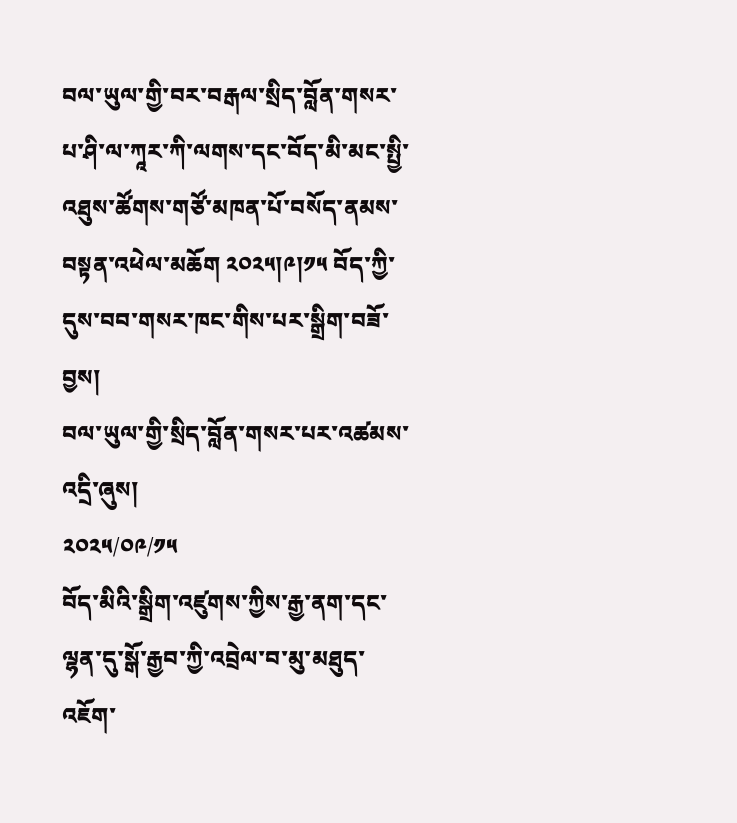བལ་ཡུལ་གྱི་བར་བརྒལ་སྲིད་བློན་གསར་པ་ཤི་ལ་ཀཱར་ཀི་ལགས་དང་བོད་མི་མང་སྤྱི་འཐུས་ཚོགས་གཙོ་མཁན་པོ་བསོད་ནམས་བསྟན་འཕེལ་མཆོག ༢༠༢༥།༩།༡༥ བོད་ཀྱི་དུས་བབ་གསར་ཁང་གིས་པར་སྒྲིག་བཟོ་བྱས།
བལ་ཡུལ་གྱི་སྲིད་བློན་གསར་པར་འཚམས་འདྲི་ཞུས།
༢༠༢༥/༠༩/༡༥
བོད་མིའི་སྒྲིག་འཛུགས་ཀྱིས་རྒྱ་ནག་དང་ལྷན་དུ་སྒོ་རྒྱབ་ཀྱི་འབྲེལ་བ་མུ་མཐུད་འཇོག་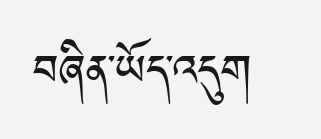བཞིན་ཡོད་འདུག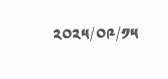༢༠༢༥/༠༩/༡༥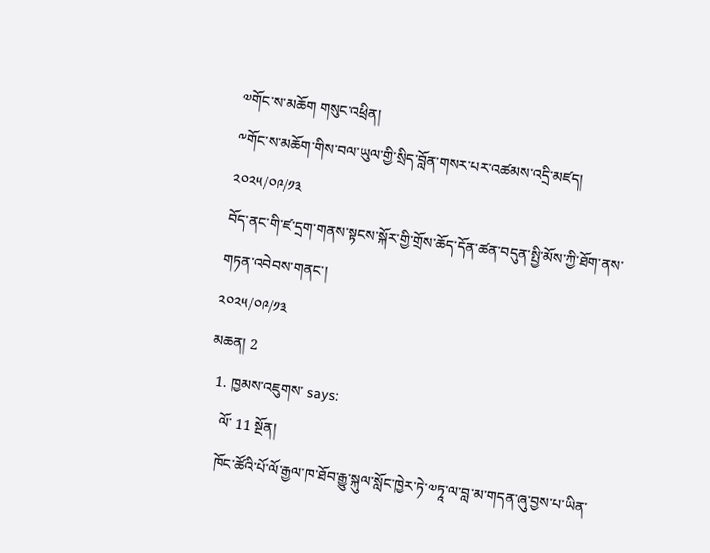༧གོང་ས་མཆོག གསུང་འཕྲིན།
༸གོང་ས་མཆོག་གིས་བལ་ཡུལ་གྱི་སྲིད་བློན་གསར་པར་འཚམས་འདྲི་མཛད།
༢༠༢༥/༠༩/༡༣
བོད་ནང་གི་ཛ་དྲག་གནས་སྟངས་སྐོར་གྱི་གྲོས་ཆོད་དོན་ཚན་བདུན་སྤྱི་མོས་ཀྱི་ཐོག་ནས་གཏན་འབེབས་གནང་།
༢༠༢༥/༠༩/༡༣
མཆན། 2
  1. ཁྱམས་འཇུགས་ says:
    ལོ་ 11 སྔོན།
    ཁོང་ཚོའི་པོ་ལོ་རྒྱལ་ཁ་ཐོབ་རྒྱུ་སྐུལ་སློང་ཁྱེར་ཏེ་༧ཏཱ་ལ་བླ་མ་གདན་ཞུ་བྱས་པ་ཡིན་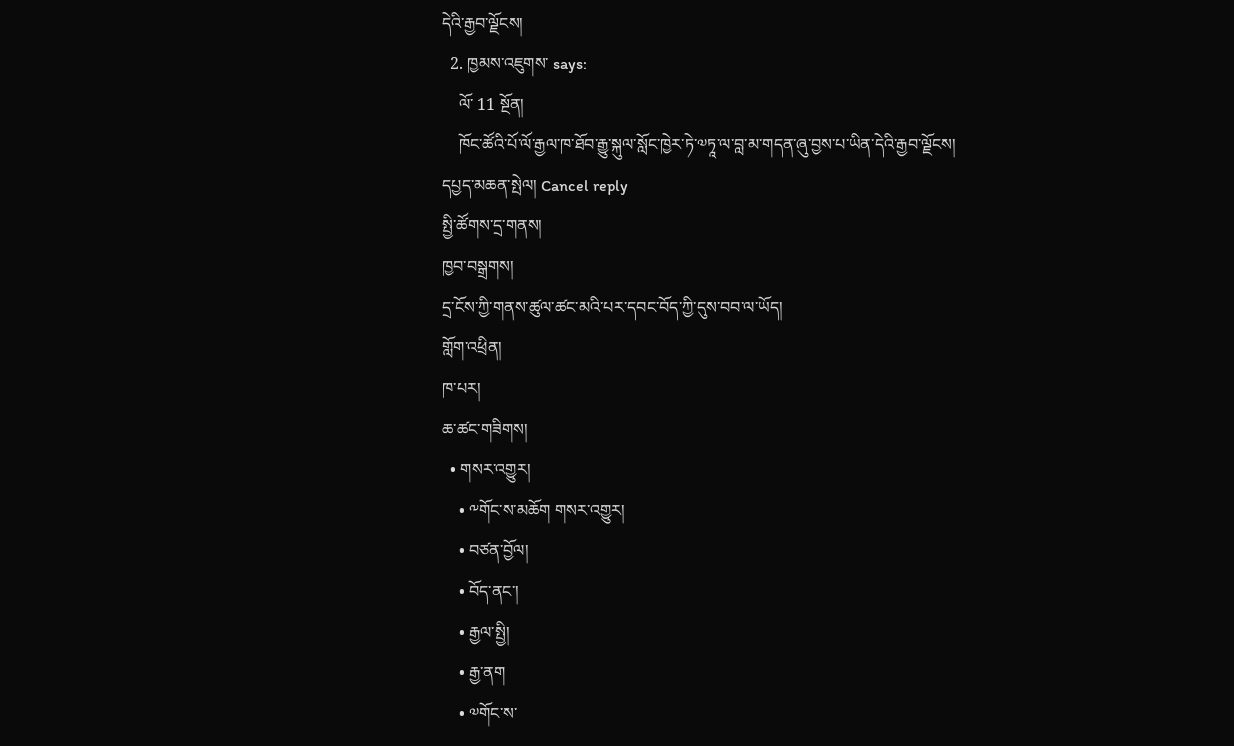དེའི་རྒྱབ་ལྗོངས།
  2. ཁྱམས་འཇུགས་ says:
    ལོ་ 11 སྔོན།
    ཁོང་ཚོའི་པོ་ལོ་རྒྱལ་ཁ་ཐོབ་རྒྱུ་སྐུལ་སློང་ཁྱེར་ཏེ་༧ཏཱ་ལ་བླ་མ་གདན་ཞུ་བྱས་པ་ཡིན་དེའི་རྒྱབ་ལྗོངས།
དཔྱད་མཆན་སྤེལ། Cancel reply
སྤྱི་ཚོགས་དྲ་གནས།
ཁྱབ་བསྒྲགས།
དྲ་ངོས་ཀྱི་གནས་ཚུལ་ཚང་མའི་པར་དབང་བོད་ཀྱི་དུས་བབ་ལ་ཡོད།
གློག་འཕྲིན།
ཁ་པར།
ཆ་ཚང་གཟིགས།
  • གསར་འགྱུར།
    • ༸གོང་ས་མཆོག གསར་འགྱུར།
    • བཙན་བྱོལ།
    • བོད་ནང་།
    • རྒྱལ་སྤྱི།
    • རྒྱ་ནག
    • ༧གོང་ས་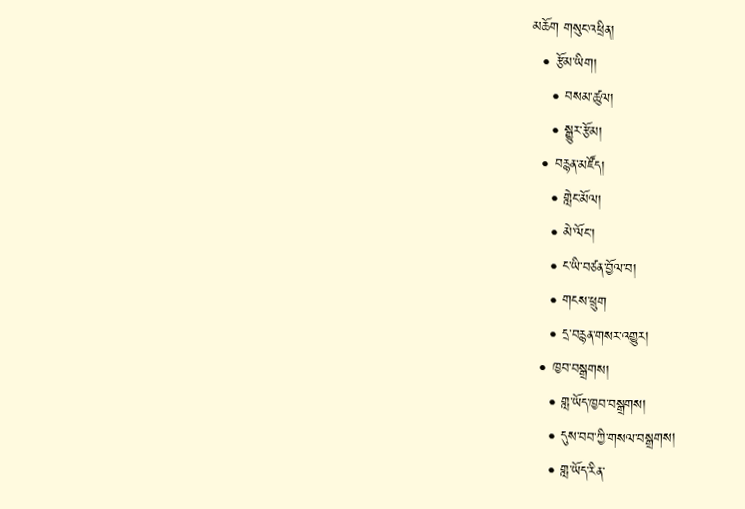མཆོག གསུང་འཕྲིན།
  • རྩོམ་ཡིག།
    • བསམ་ཚུལ།
    • སྒྱུར་རྩོམ།
  • བརྙན་མཛོད།
    • གླེང་མོལ།
    • མེ་ལོང་།
    • ང་ཡི་བཙན་བྱོལ་བ།
    • གངས་ཕྲུག
    • དྲ་བརྙན་གསར་འགྱུར།
  • ཁྱབ་བསྒྲགས།
    • གླ་ཡོད་ཁྱབ་བསྒྲགས།
    • དུས་བབ་ཀྱི་གསལ་བསྒྲགས།
    • གླ་ཡོད་རིན་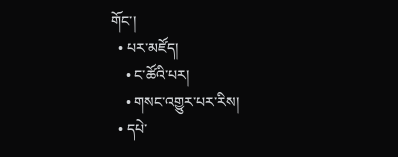གོང་།
  • པར་མཛོད།
    • ང་ཚོའི་པར།
    • གསང་འགྱུར་པར་རིས།
  • དཔེ་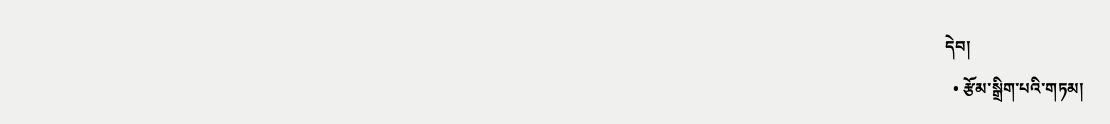དེབ།
  • རྩོམ་སྒྲིག་པའི་གཏམ།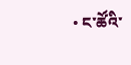• ང་ཚོའི་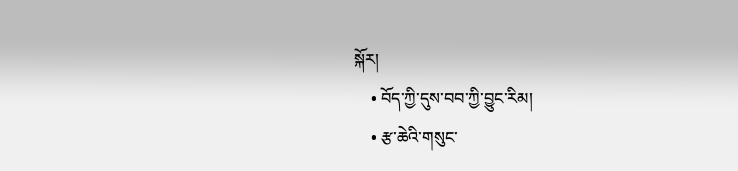སྐོར།
    • བོད་ཀྱི་དུས་བབ་ཀྱི་བྱུང་རིམ།
    • རྩ་ཆེའི་གསུང་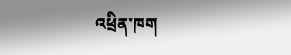འཕྲིན་ཁག